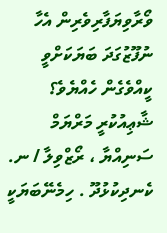ވޯރާވިޔަފާރިވެރިން އެހާ ނުފޫޒުގަދަ ބަޔަކަށްވީ ކީއްވެގެން ހެއްޔެވެ؟
ޝާޢިއުކުރީ މަރްޔަމް ސަނިއްޔާ ، ރޯޒްވިލާ / ނ. ކެނދިކުޅުދޫ . ހިމެނޭބަޔަކީ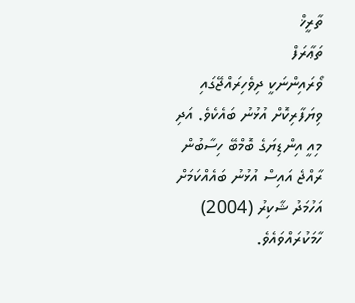ތާރީޚް
ތަޢާރަފް
ވޯރައިންނަކީ ދިވެހިރައްޖޭގައި ވިޔަފާރިކޮށް އުޅުނު ބައެކެވެ. އަދި މިއީ އިންޑިޔަގެ ބޮމްބޭ ހިސާބުން ރާއްޖެ އައިސް އުޅުނު ބައެއްކަމަށް އަހުމަދު ޝާކިރު (2004) ހާމަކުރައްވައެވެ.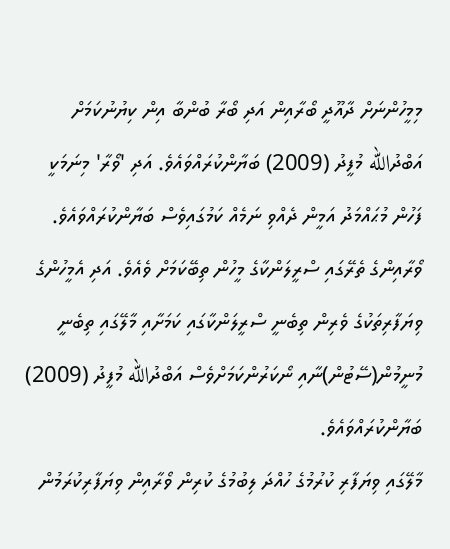މިމީހުންނަށް ދާއޫދީ ބޯރާއިން އަދި ބޯރާ ބުންބާ އިން ކިޔުނުކަމަށް އަބްދުالله މުފީދު (2009) ބަޔާންކުރައްވައެވެ. އަދި 'ވޯރާ' މިނަމަކީ ފަހުން މުޙައްމަދު އަމީން ދެއްވި ނަމެއް ކަމުގައިވެސް ބަޔާންކުރައްވައެވެ. ވޯރާއިންގެ ތެރޭގައި ސްރީލަންކާގެ މީހުން ތިބޭކަމަށް ވެއެވެ. އަދި އެމީހުންގެ ވިޔަފާރިތަކުގެ ވެރިން ތިބެނީ ސްރީލަންކާގައި ކަމަށާއި މާލޭގައި ތިބެނީ މުނީމުން(ސޭޓުން)ނާއި ނޯކަރުންކަމަށްވެސް އަބްދުالله މުފީދު (2009) ބަޔާންކުރައްވައެވެ.
މާލޭގައި ވިޔަފާރި ކުރުމުގެ ހުއްދަ ލިބުމުގެ ކުރިން ވޯރާއިން ވިޔަފާރިކުރަމުން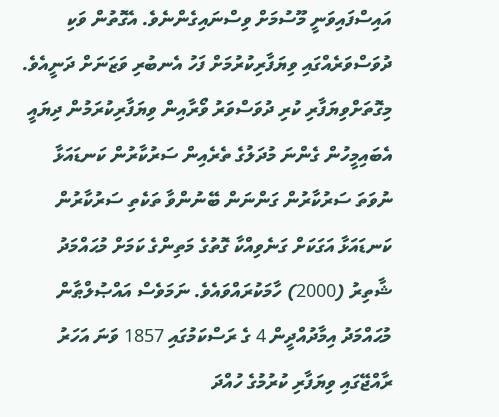އައިސްފައިވަނީ މޫސުމަށް ވިސްނައިގެންނެވެ. އެގޮތުން ވަކި ދުވަސްވަރެއްގައި ވިޔަފާރިކުރުމަށް ފަހު އެނބުރި ވަޒަނަށް ދަނީއެވެ. މިގޮތަށްވިޔަފާރި ކުރި ދުވަސްވަރު ވޯރާއިން ވިޔަފާރިކުރަމުން ދިޔައީ އެބައިމީހުން ގެންނަ މުދަލުގެ ތެރެއިން ސަރުކާރުން ކަނޑައަޅާ ނުވަތަ ސަރުކާރުން ގަންނަން ބޭނުންވާ ތަކެތި ސަރުކާރުން ކަނޑައަޅާ އަގަކަށް ގަނެވިއްކާ ގޮތުގެ މަތިންގެ ކަމަށް މުޙައްމަދު ޝާތިރު (2000) ހާމަކުރައްވައެވެ. ނަމަވެސް އައްޞުލްޠާން މުޙައްމަދު އިމާދުއްދީން 4 ގެ ރަސްކަމުގައި 1857 ވަނަ އަހަރު ރާއްޖޭގައި ވިޔަފާރި ކުރުމުގެ ހުއްދަ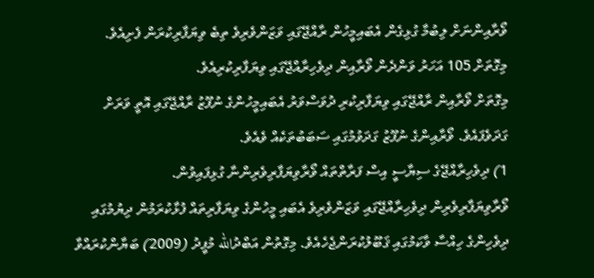ވޯރާއިންނަށް ލިބުމާ ގުޅިގެން އެބައިމީހުން ރާއްޖޭގައި ވަޒަންވެރިވެ ތިބެ ވިޔަފާރިކުރަން ފެށިއެވެ. މިގޮތަށް 105 އަހަރު ވަންދެން ވޯރާއިން ދިވެހިރާއްޖޭގައި ވިޔަފާރިކުރިއެވެ.
މިގޮތަށް ވޯރާއިން ރާއްޖޭގައި ވިޔަފާރިކުރި ދުވަސްވަރު އެބައިމީހުންގެ ނުފޫޒު ރާއްޖޭގައި އޮތީ ވަރަށް ގަދަވެފައެވެ. ވޯރާއިންގެ ނުފޫޒު ގަދަވުމުގައި ސަބަބުތަކެއް ވެއެވެ.
1) ދިވެހިރާއްޖޭގެ ސިޔާސީ އިސް ފަރާތްތައް ވޯރާވިޔަފާރިވެރިންނާ ގުޅިފައިވުން.
ވޯރާވިޔަފާރިވެރިން ދިވެހިރާއްޖޭގައި ވަޒަންވެރިވެ އެބައި މީހުންގެ ވިޔަފާރިތައް ފުޅާކުރަމުން ދިޔުމުގައި ދިވެހިންގެ ހިއްސާ ވާކަމުގައި ޤަބޫލުކުރަންޖެހެއެވެ. މިގޮތުން އަބްދުالله މުފީދު (2009) ބަޔާންކުރައްވާ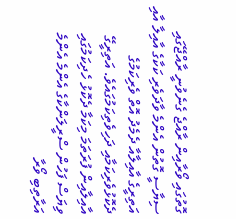ގޮތުގައި ވޯރާއިން ރާއްޖެ ގެނެވުނީ ރާއްޖޭގައި ސިޔާސީ ގޮތުން އެންމެ ވާދަވެރި ކަކާގެ އާއިލާ އާއި އަތިރީގެ އާއިލާއާ ދެމެދު އޮތް ވެރިކަމުގެ ދެކޮޅުވެރިކަމާއި ދަހިވެތިކަމުގައެވެ. އަތިރީގޭ އާއިލާއިން ފުރަތަމަ މިކަމާ ދެކޮޅު ހެދިކަމުގައި ވިޔަސް ފަހުން ސްރީލަންކާގެ އެންމެ އެންމެ އަރާތިބި ވޯރާ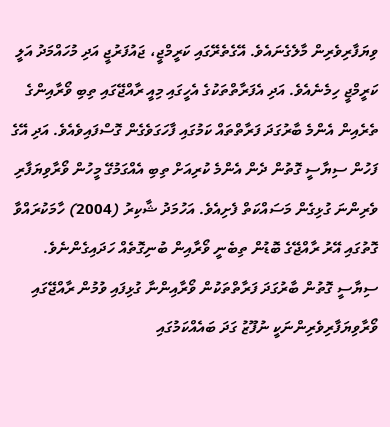ވިޔަފާރިވެރިން މާލެގެނައެވެ. އޭގެތެރޭގައި ކަރީމްޖީ، ޖައުފަރުޖީ އަދި މުހައްމަދު އަލީ ކަރީމްޖީ ހިމެނެއެވެ. އަދި އެފަރާތްތަކުގެ އެހީގައި މިއީ ރާއްޖޭގައި ތިބި ވޯރާއިންގެ ތެރެއިން އެންމެ ބާރުގަދަ ފަރާތްތައް ކަމުގައި ފާހަގަވެގެން ގޮސްފައިވެއެވެ. އަދި އޭގެ ފަހުން ސިޔާސީ ގޮތުން ދެން އެންމެ ކުރިއަށް ތިބި އެއްގަމުގޭ މީހުން ވޯރާވިޔަފާރި ވެރިންނަ ގުޅިގެން މަސައްކަތް ފެށިއެވެ. އަހުމަދު ޝާކިރު (2004) ހާމަކުރައްވާ ގޮތުގައި އޭރު ރާއްޖޭގެ ބޮޑުން ތިބެނީ ވޯރާއިން ބުނިގޮތެއް ހަދައިގެންނެވެ. ސިޔާސީ ގޮތުން ބާރުގަދަ ފަރާތްތަކުން ވޯރާއިންނާ ގުޅިފައި ވުމުން ރާއްޖޭގައި ވޯރާވިޔަފާރިވެރިންނަކީ ނުފޫޒު ގަދަ ބައެއްކަމުގައި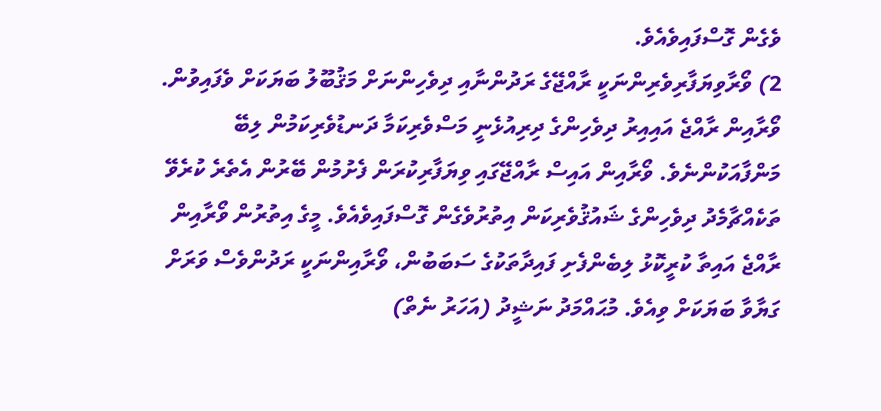ވެގެން ގޮސްފައިވެއެވެ.
2) ވޯރާވިޔަފާރިވެރިންނަކީ ރާއްޖޭގެ ރަދުންނާއި ދިވެހިންނަށް މަޤުބޫލު ބަޔަކަށް ވެފައިވުން.
ވޯރާއިން ރާއްޖެ އައިއިރު ދިވެހިންގެ ދިރިއުޅެނީ މަސްވެރިކަމާ ދަނޑުވެރިކަމުން ލިބޭ މަންފާއަކުންނެވެ. ވޯރާއިން އައިސް ރާއްޖޭގައި ވިޔަފާރިކުރަން ފެށުމުން ބޭރުން އެތެރެ ކުރެވޭ ތަކެއްޗާމެދު ދިވެހިންގެ ޝައުޤުވެރިކަން އިތުރުވެގެން ގޮސްފައިވެއެވެ. މީގެ އިތުރުން ވޯރާއިން ރާއްޖެ އައިތާ ކުރީކޮޅު ލިބެންފެށި ފައިދާތަކުގެ ސަބަބުން، ވޯރާއިންނަކީ ރަދުންވެސް ވަރަށް ގަޔާވާ ބަޔަކަށް ވިއެވެ. މުޙައްމަދު ނަޝީދު (އަހަރު ނެތް)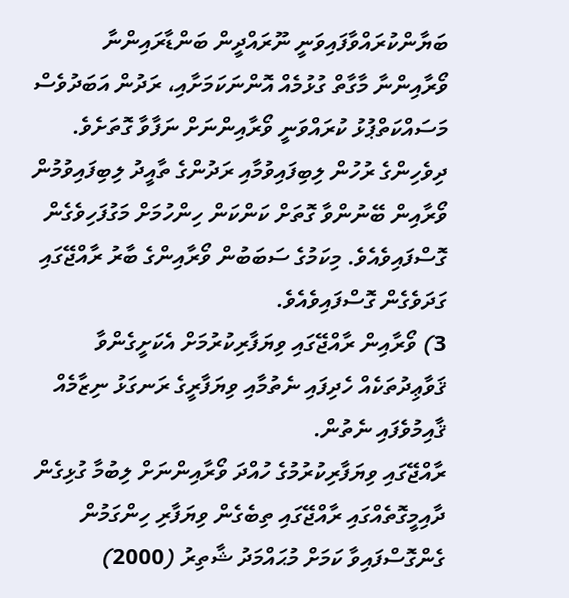ބަޔާންކުރައްވާފައިވަނީ ނޫރައްދީން ބަންޑާރައިންނާ ވޯރާއިންނާ މާގާތް ގުޅުމެއް އޮންނަކަމަށާއި، ރަދުން އަބަދުވެސް މަސައްކަތްޕުޅު ކުރައްވަނީ ވޯރާއިންނަށް ނަފާވާ ގޮތަށެވެ. ދިވެހިންގެ ރުހުން ލިބިފައިވުމާއި ރަދުންގެ ތާއީދު ލިބިފައިވުމުން ވޯރާއިން ބޭނުންވާ ގޮތަށް ކަންކަން ހިންހުމަށް މަގުފަހިވެގެން ގޮސްފައިވެއެވެ. މިކަމުގެ ސަބަބުން ވޯރާއިންގެ ބާރު ރާއްޖޭގައި ގަދަވެގެން ގޮސްފައިވެއެވެ.
3) ވޯރާއިން ރާއްޖޭގައި ވިޔަފާރިކުރުމަށް އެކަށީގެންވާ ޤަވާޢިދުތަކެއް ހެދިފައި ނެތުމާއި ވިޔަފާރީގެ ރަނގަޅު ނިޒާމެއް ޤާއިމުވެފައި ނެތުން.
ރާއްޖޭގައި ވިޔަފާރިކުރުމުގެ ހުއްދަ ވޯރާއިންނަށް ލިބުމާ ގުޅިގެން ދާއިމީގޮތެއްގައި ރާއްޖޭގައި ތިބެގެން ވިޔަފާރި ހިންގަމުން ގެންގޮސްފައިވާ ކަމަށް މުޙައްމަދު ޝާތިރު (2000)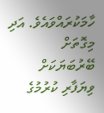ހާމަކުރައްވައެވެ. އަދި މިގޮތަށް ބޭރުބަޔަކަށް ވިޔަފާރި ކުރުމުގެ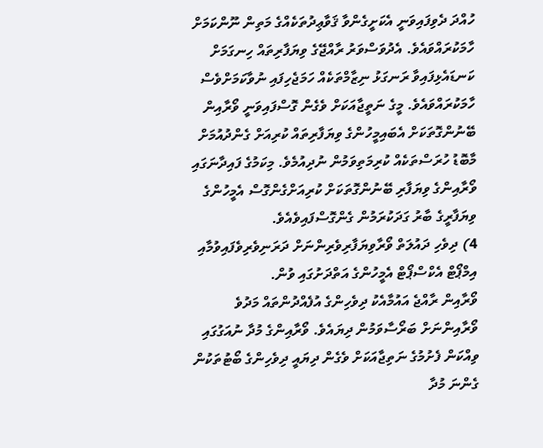ހުއްދަ ދެވިފައިވަނީ އެކަށީގެންވާ ޤަވާޢިދުތަކެއްގެ މަތިން ނޫންކަމަށް ހާމަކުރައްވައެވެ. އެދުވަސްވަރު ރާއްޖޭގެ ވިޔަފާރިތައް ހިނގަމަށް ކަނޑައެޅިފައިވާ ރަނގަޅު ނިޒާމްތަކެއް ހަމަޖެހިފައި ނުވާކަމަށްވެސް ހާމަކުރައްވައެވެ. މީގެ ނަތީޖާއަކަށް ވެގެން ގޮސްފައިވަނީ ވޯރާއިން ބޭނުންގޮތަކަށް އެބައިމީހުންގެ ވިޔަފާރިތައް ކުރިއަށް ގެންދުއުމަށް މާބޮޑު ހުރަސްތަކެއް ކުރިމަތިވަމުން ނުދިއުމެވެ. މިކަމުގެ ފައިދާނަގައި ވޯރާއިންގެ ވިޔަފާރި ބޭނުންގޮތަކަށް ކުރިއަށްގެންގޮސް އެމީހުންގެ ވިޔަފާރީގެ ބާރު ގަދަކުރަމުން ގެންގޮސްފައިވެއެވެ.
4) ދިވެހި ދައުލަތް ވޯރާވިޔަފާރިވެރިންނަށް ދަރަނިވެރިވެފައިވުމާއި އިމްޕޯޓް އެކްސްޕޯޓް އެމީހުންގެ އަތްދަށުގައި ވުން.
ވޯރާއިން ރާއްޖެ އައުމާއެކު ދިވެހިންގެ އުފެއްދުންތައް މަދުވެ ވޯރާއިންނަށް ބަރޯސާވަމުން ދިޔައެވެ. ވޯރާއިންގެ މުދާ ނުއަގުގައި ވިއްކަން ފެށުމުގެ ނަތިޖާއަކަށް ވެގެން ދިޔައީ ދިވެހިންގެ ބޯޓުތަކުން ގެންނަ މުދާ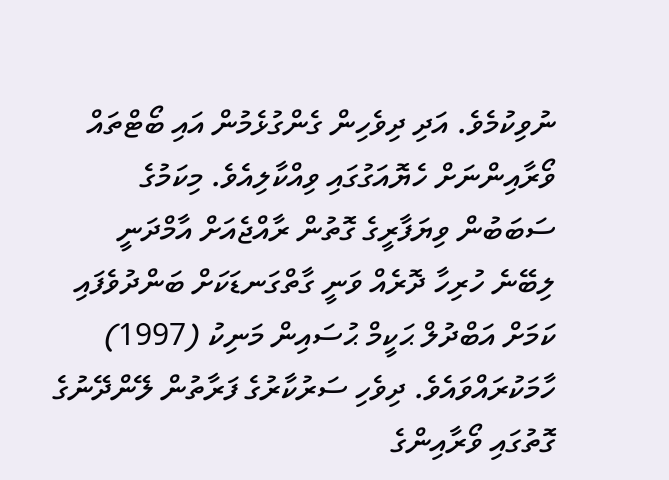ނުވިކުމެވެ. އަދި ދިވެހިން ގެންގުޅެމުން އައި ބޯޓްތައް ވޯރާއިންނަށް ހެޔޮއަގުގައި ވިއްކާލިއެވެ. މިކަމުގެ ސަބަބުން ވިޔަފާރީގެ ގޮތުން ރާއްޖެއަށް އާމްދަނީ ލިބޭނެ ހުރިހާ ދޮރެއް ވަނީ ގާތްގަނޑަކަށް ބަންދުވެފައި ކަމަށް އަބްދުލް ޙަކީމް ޙުސައިން މަނިކު (1997) ހާމަކުރައްވައެވެ. ދިވެހި ސަރުކާރުގެ ފަރާތުން ލޭންދޭނުގެ ގޮތުގައި ވޯރާއިންގެ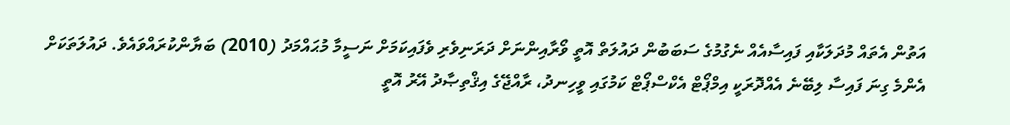އަތުން އެތައް މުދަލަކާއި ފައިސާއެއް ނެގުމުގެ ސަބަބުން ދައުލަތް އޮތީ ވޯރާއިންނަށް ދަރަނިވެރި ވެފައިކަމަށް ނަސީމާ މުޙައްމަދު (2010) ބަޔާންކުރައްވައެވެ. ދައުލަތަކަށް އެންމެ ގިނަ ފައިސާ ލިބޭނެ އެއްދޮރަކީ އިމްޕޯޓް އެކްސްޕޯޓް ކަމުގައި ވީހިނދު، ރާއްޖޭގެ އިޤްތިޞާދު އޭރު އޮތީ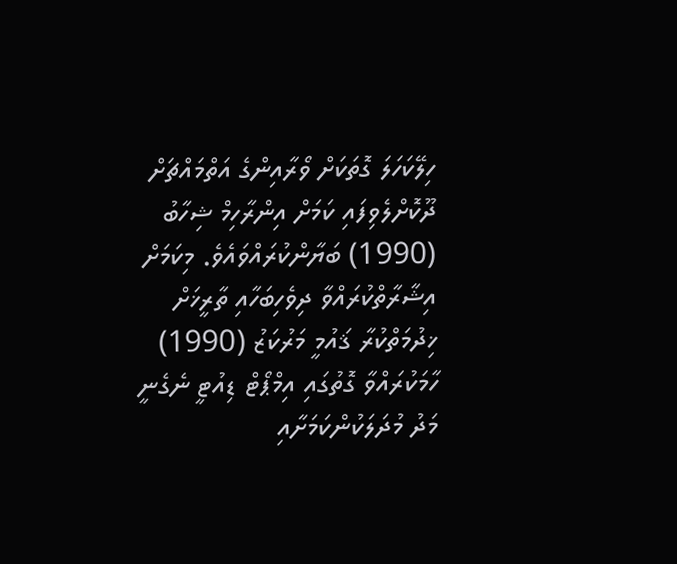ހިލޭކަހަލަ ގޮތަކަށް ވޯރާއިންގެ އަތްމައްޗަށް ދޫކޮށްލެވިފައި ކަމަށް އިންރާހިމް ޝިހާބު (1990) ބަޔާންކުރައްވައެވެ. މިކަމަށް އިޝާރާތްކުރައްވާ ދިވެހިބަހާއި ތާރީޚަށް ޚިދުމަތްކުރާ ޤައުމީ މަރުކަޒު (1990) ހާމަކުރައްވާ ގޮތުގައި އިމްޕޯޓް ޑިއުޓީ ނެގެނީ މަދު މުދަލަކުންކަމަށާއި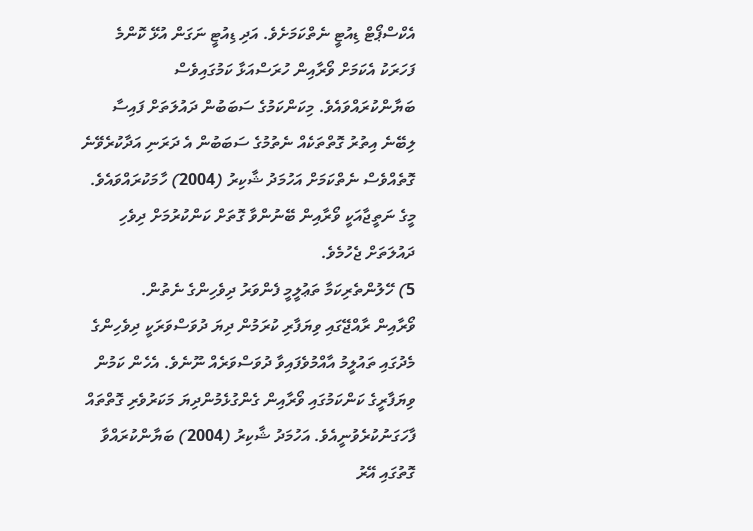އެކްސްޕޯޓް ޑިއުޓީ ނެތްކަމަށެވެ. އަދި ޑިއުޓީ ނަގަން އުޅޭ ކޮންމެ ފަހަރަކު އެކަމަށް ވޯރާއިން ހުރަސްއަޅާ ކަމުގައިވެސް ބަޔާންކުރައްވައެވެ. މިކަންކަމުގެ ސަބަބުން ދައުލަތަށް ފައިސާ ލިބޭނެ އިތުރު ގޮތްތަކެއް ނެތުމުގެ ސަބަބުން އެ ދަރަނި އަދާކުރެވޭނެ ގޮތެއްވެސް ނެތްކަމަށް އަހުމަދު ޝާކިރު (2004) ހާމަކުރައްވައެވެ. މީގެ ނަތީޖާއަކީ ވޯރާއިން ބޭނުންވާ ގޮތަށް ކަންކުރުމަށް ދިވެހި ދައުލަތަށް ޖެހުމެވެ.
5) ހޭލުންތެރިކަމާ ތަޢުލީމީ ފެންވަރު ދިވެހިންގެ ނެތުން.
ވޯރާއިން ރާއްޖޭގައި ވިޔަފާރި ކުރަމުން ދިޔަ ދުވަސްވަރަކީ ދިވެހިންގެ މެދުގައި ތައުލީމު އާއްމުވެފައިވާ ދުވަސްވަރެއް ނޫނެވެ. އެހެން ކަމުން ވިޔަފާރީގެ ކަންކަމުގައި ވޯރާއިން ގެންގުޅެމުންދިޔަ މަކަރުވެރި ގޮތްތައް ފާހަގަނުކުރެވުނީއެވެ. އަހުމަދު ޝާކިރު (2004) ބަޔާންކުރައްވާ ގޮތުގައި އޭރު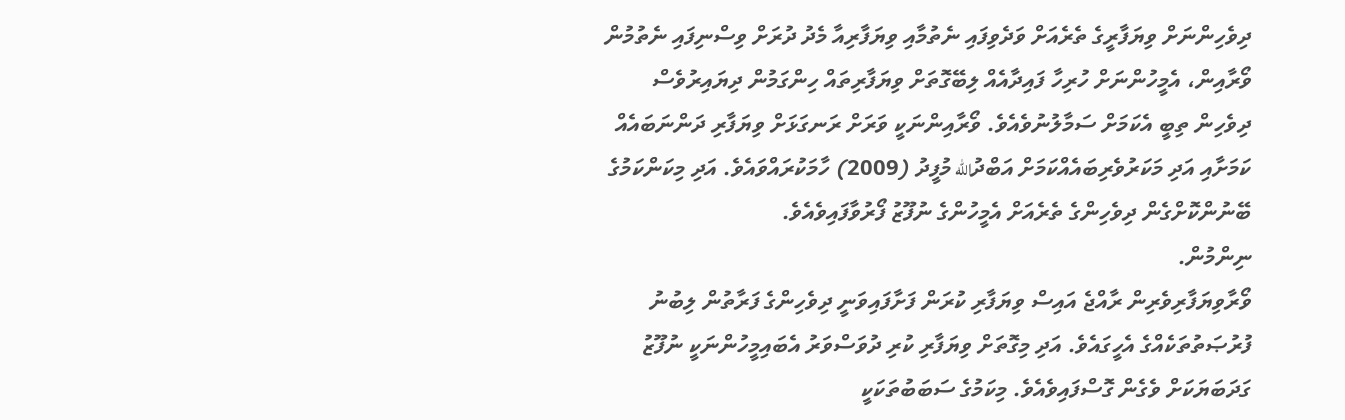ދިވެހިންނަށް ވިޔަފާރީގެ ތެރެއަށް ވަދެވިފައި ނެތުމާއި ވިޔަފާރިއާ މެދު ދުރަށް ވިސްނިފައި ނެތުމުން ވޯރާއިން، އެމީހުންނަށް ހުރިހާ ފައިދާއެއް ލިބޭގޮތަށް ވިޔަފާރިތައް ހިންގަމުން ދިޔައިރުވެސް ދިވެހިން ތިބީ އެކަމަށް ސަމާލުނުވެއެވެ. ވޯރާއިންނަކީ ވަރަށް ރަނގަޅަށް ވިޔަފާރި ދަންނަބައެއް ކަމަށާއި އަދި މަކަރުވެރިބައެއްކަމަށް އަބްދުالله މުފީދު (2009) ހާމަކުރައްވައެވެ. އަދި މިކަންކަމުގެ ބޭނުންކޮށްގެން ދިވެހިންގެ ތެރެއަށް އެމީހުންގެ ނުފޫޒު ފޯރުވާފައިވެއެވެ.
ނިންމުން.
ވޯރާވިޔަފާރިވެރިން ރާއްޖެ އައިސް ވިޔަފާރި ކުރަން ފަށާފައިވަނީ ދިވެހިންގެ ފަރާތުން ލިބުނު ފުރުޞަތުތަކެއްގެ އެހީގައެވެ. އަދި މިގޮތަށް ވިޔަފާރި ކުރި ދުވަސްވަރު އެބައިމީހުންނަކީ ނުފޫޒު ގަދަބަޔަކަށް ވެގެން ގޮސްފައިވެއެވެ. މިކަމުގެ ސަބަބުތަކަކީ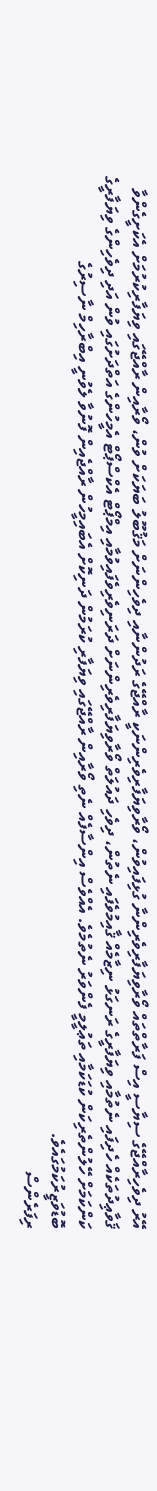އޭރު ދިވެހިރާއްޖޭގެ ސިޔާސީ އިސް ފަރާތްތައް ވޯރާވިޔަފާރިވެރިންނާ ގުޅިފައިވުން، ވޯރާވިޔަފާރިވެރިންނަކީ ރާއްޖޭގެ ރަދުންނާއި ދިވެހިންނަށް މަޤުބޫލު ބަޔަކަށް ވުން، ވޯރާއިން ރާއްޖޭގައި ވިޔަފާރިކުރުމަށް އެކަށީގެންވާ ޤަވާޢިދުތަކެއް ހެދިފައި ނެތުމާއި ވިޔަފާރީގެ ރަނގަޅު ނިޒާމެއް ޤާއިމުވެފައި ނެތުން، ދިވެހި ދައުލަތް ވޯރާވިޔަފާރިވެރިންނަށް ދަރަނިވެރިވެފައިވުމާއި އިމްޕޯޓް އެކްސްޕޯޓް އެމީހުންގެ އަތްދަށުގައި ވުން އަދި ދިވެހިންގެ ވިޔަފާރީގެ ކަންކަމަށް ހޭލުންތެރިކަން ކުޑަކަމާއި ތަޢުލީމީ ފެންވަރު ނެތުމެވެ. އެއްވެސް އިންސާފެއް ނެތި ވޯރާއިން ރާއްޖޭގައި ވިޔަފާރި ކުރަމުން ދަނިކޮށް އެބައިމީހުން ރާއްޖެއިން ފޮނުވާ ލެވުނީ އިބްރާހިމް ނާސިރުގެ ބޮޑުވަޒީރުކަމުގައެވެ.
ރިފަރެންސް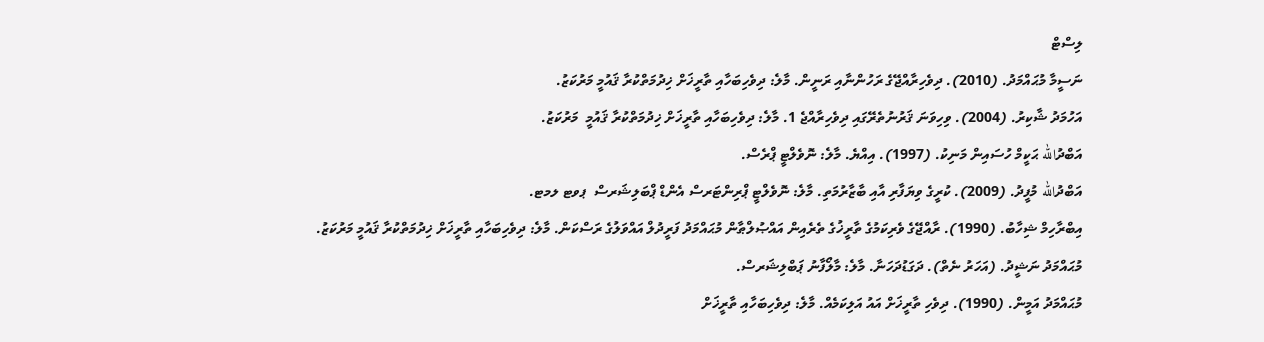ލިސްޓް
ނަސީމާ މުޙައްމަދު. (2010). ދިވެހިރާއްޖޭގެ ރަހުންނާއި ރަނީން. މާލެ: ދިވެހިބަހާއި ތާރީޚަށް ޚިދުމަތްކުރާ ޤައުމީ މަރުކަޒު.
އަހުމަދު ޝާކިރު. (2004). ވިހިވަނަ ޤަރުނުތެރޭގައި ދިވެހިރާއްޖެ 1. މާލެ: ދިވެހިބަހާއި ތާރީޚަށް ޚިދުމަތްކުރާ ޤައުމީ  މަރުކަޒު.
އަބްދުالله ޙަކީމް ހުސައިން މަނިކު. (1997). އިއްޔެ. މާލެ: ނޮވެލްޓީ ޕްރެސް.
އަބްދުالله މުފީދު. (2009). ކުރީގެ ވިޔަފާރި އާއި ބާޒާރުމަތި. މާލެ: ނޮވެލްޓީ ޕްރިންޓަރސް އެންޑް ޕްބަލިޝަރސް  ޕވޓ ލމޓ.
އިބްރާހިމް ޝިހާބު. (1990). ރާއްޖޭގެ ވެރިކަމުގެ ތާރީޚުގެ ތެރެއިން އައްޞުލްޠާން މުޙައްމަދު ފަރީދުލް އައްވަލުގެ ރަސްކަން. މާލެ: ދިވެހިބަހާއި ތާރީޚަށް ޚިދުމަތްކުރާ ޤައުމީ މަރުކަޒު.
މުޙައްމަދު ނަޝީދު. (އަހަރު ނެތް). ދަގަޑުދަހަނާ. މާލެ: މާލޯފާނު ޕަބްލިޝަރސް.
މުޙައްމަދު އަމީން. (1990). ދިވެހި ތާރީޚަށް އައު އަލިކަމެއް. މާލެ: ދިވެހިބަހާއި ތާރީޚަށް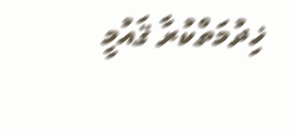ޚިދުމަތްކުރާ ޤައުމީ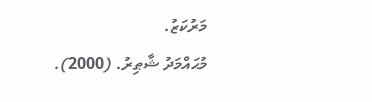މަރުކަޒު.
މުޙައްމަދު ޝާޠިރު. (2000).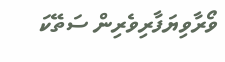ވޯރާވިޔަފާރިވެރިން ސަތޭކަ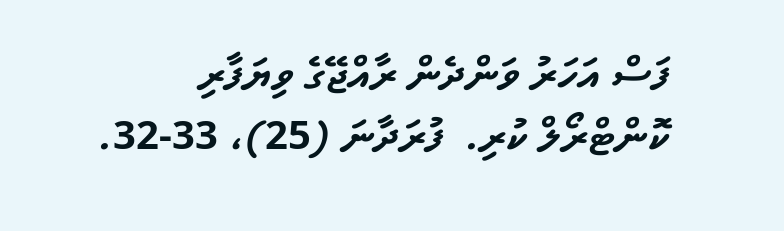ފަސް އަހަރު ވަންދެން ރާއްޖޭގެ ވިޔަފާރި ކޮންޓްރޯލް ކުރި.  ފުރަދާނަ (25)، 33-32.